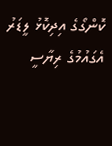ކޮންގޯގެ އިދިކޮޅު ލީޑަރު އެގައުމުގެ ރިޔާސީ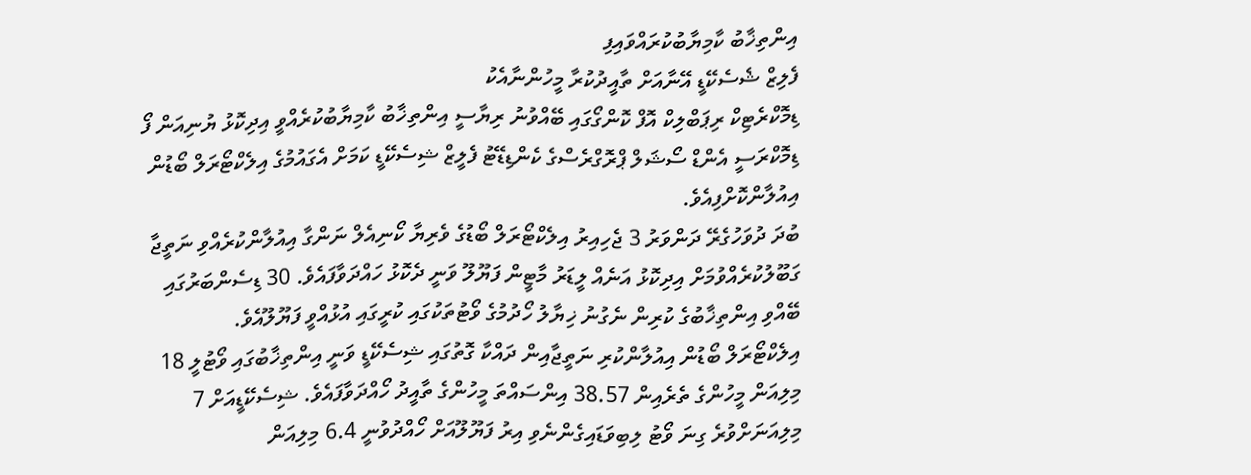އިންތިޚާބު ކާމިޔާބުކުރައްވައިފި
ފެލިޒް ޝެސެކޭޑީ އޭނާއަށް ތާއީދުކުރާ މީހުންނާއެކު
ޑިމޮކްރެޓިކް ރިޕަބްލިކް އޮފް ކޮންގޯގައި ބޭއްވުނު ރިޔާސީ އިންތިޚާބު ކާމިޔާބުކުރެއްވީ އިދިކޮޅު ޔުނިއަން ފޯ ޑިމޮކްރަސީ އެންޑް ސޯޝަލް ޕްރޮގްރެސްގެ ކެންޑިޑޭޓު ފެލީޒް ޝިސެކޭޑީ ކަމަށް އެގައުމުގެ އިލެކްޓޯރަލް ބޯޑުން އިއުލާންކޮށްފިއެވެ.
ބުދަ ދުވަހުގެރޭ ދަންވަރު 3 ޖެހިއިރު އިލެކްޓޯރަލް ބޯޑުގެ ވެރިޔާ ކޯނިއެލް ނަންގާ އިއުލާންކުރެއްވި ނަތީޖާ ގަބޫލުކުރެއްވުމަށް އިދިކޮޅު އަނެއް ލީޑަރު މާޓީން ފަޔޫލޫ ވަނީ ދެކޮޅު ހައްދަވާފައެވެ. 30 ޑިސެންބަރުގައި ބޭއްވި އިންތިޚާބުގެ ކުރިން ނެގުނު ޚިޔާލު ހޯދުމުގެ ވޯޓުތަކުގައި ކުރީގައި އުޅުއްވީ ފަޔޫލޫއެވެ.
އިލެކްޓޯރަލް ބޯޑުން އިއުލާންކުރި ނަތީޖާއިން ދައްކާ ގޮތުގައި ޝިސެކޭޑީ ވަނީ އިންތިޚާބުގައި ވޯޓުލީ 18 މިލިއަން މީހުންގެ ތެރެއިން 38.57 އިންސައްތަ މީހުންގެ ތާއީދު ހޯއްދަވާފައެވެ. ޝިސެކޭޑީއަށް 7 މިލިއަނަށްވުރެ ގިނަ ވޯޓު ލިބިވަޑައިގެންނެވި އިރު ފަޔޫލޫއަށް ހޯއްދުވުނީ 6.4 މިލިއަން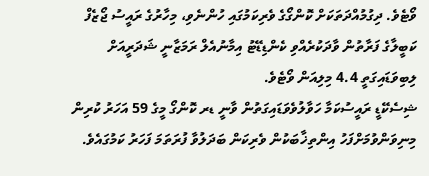ވޯޓެވެ. ދިގުމުއްދަތަކަށް ކޮންގޯގެ ވެރިކަމުގައި ހުންނެވި، މިހާރުގެ ރައީސު ޖޯޒެފް ކަބީލާގެ ފަރާތުން ވާދަކުރެއްވި ކެންޑިޑޭޓު އިމާނުއެލް ރަމަޒާނީ ޝަދަރީއަށް ލިބިވަޑައިގަތީ 4.4 މިލިއަން ވޯޓެވެ.
ޝިސެކޭޑީ ރައީސުކަމާ ހަވާލުވެވަޑައިގަތުން ވާނީ ޑރ ކޮންގޯ މީގެ 59 އަހަރު ކުރިން މިނިވަންވުމަށްފަހު އިންތިޚާބަކުން ވެރިކަން ބަދަލުވާ ފުރަތަމަ ފަހަރު ކަމުގައެވެ.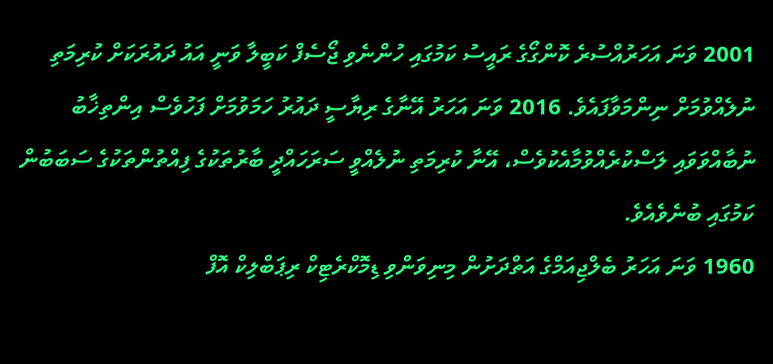2001 ވަނަ އަހަރުއްސުރެ ކޮންގޯގެ ރައީސު ކަމުގައި ހުންނެވި ޖޯސެފް ކަބީލާ ވަނީ އައު ދައުރަކަށް ކުރިމަތި ނުލެއްވުމަށް ނިންމަވާފައެވެ. 2016 ވަނަ އަހަރު އޭނާގެ ރިޔާސީ ދައުރު ހަމަވުމަށް ފަހުވެސް އިންތިޚާބު ނުބާއްވަވައި ލަސްކުރެއްވުމާއެކުވެސް، އޭނާ ކުރިމަތި ނުލެއްވީ ސަރަހައްދީ ބާރުތަކުގެ ފިއްތުންތަކުގެ ސަބަބުން ކަމުގައި ބުނެވެއެވެ.
1960 ވަނަ އަހަރު ބެލްޖިއަމްގެ އަތްދަށުން މިނިވަންވި ޑިމޮކްރެޓިކް ރިޕަބްލިކް އޮފް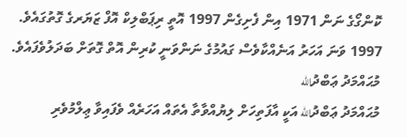ކޮންގޯގެ ނަން 1971 އިން ފެށިގެން 1997 އޮތީ ރިޕަބްލިކް އޮފް ޒަޔަރގެ ގޮތުގައެވެ. 1997 ވަނަ އަހަރު އަނެއްކާވެސް ގައުމުގެ ނަންވަނީ ކުރިން އޮތް ގޮތަށް ބަދަލުވެފައެވެ.
މުޙައްމަދު ޢަބްދުالله
މުޙައްމަދު ޢަބްދުالله އަކީ އާފަތިހަށް ލިޔުއްވާތާ އެތައް އަހަރެއް ވެފައިވާ ޢިލްމުވެރި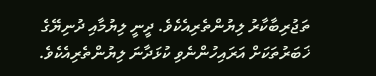ތަޖުރިބާކާރު ލިޔުންތެރިއެކެވެ. ދީނީ ލިޔުމާއި ދުނިޔޭގެ ޚަބަރުތަކަށް އަރައިހުންނެވި ކުޅަދާނަ ލިޔުންތެރިއެކެވެ.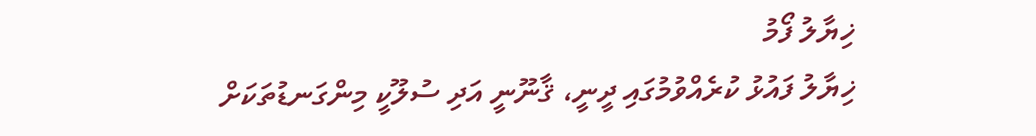ޚިޔާލު ފޯމު
ޚިޔާލު ފައުޅު ކުރެއްވުމުގައި ދީނީ، ޤާނޫނީ އަދި ސުލޫކީ މިންގަނޑުތަކަށް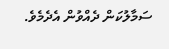ސަމާލުކަން ދެއްވުން އެދެމެވެ.